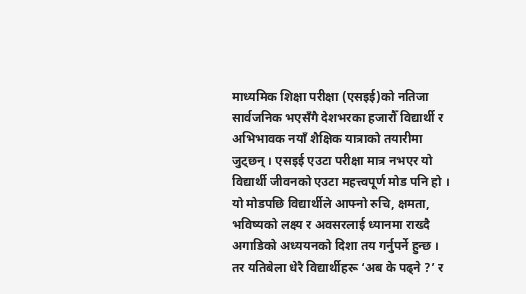माध्यमिक शिक्षा परीक्षा (एसइई)को नतिजा सार्वजनिक भएसँगै देशभरका हजारौँ विद्यार्थी र अभिभावक नयाँ शैक्षिक यात्राको तयारीमा जुट्छन् । एसइई एउटा परीक्षा मात्र नभएर यो विद्यार्थी जीवनको एउटा महत्त्वपूर्ण मोड पनि हो । यो मोडपछि विद्यार्थीले आफ्नो रुचि, क्षमता, भविष्यको लक्ष्य र अवसरलाई ध्यानमा राख्दै अगाडिको अध्ययनको दिशा तय गर्नुपर्ने हुन्छ । तर यतिबेला धेरै विद्यार्थीहरू ‘अब के पढ्ने ?’ र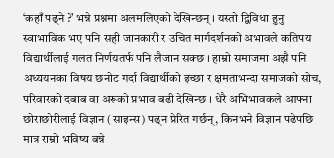‘कहाँ पढ्ने ?’ भन्ने प्रश्नमा अलमलिएको देखिन्छन् । यस्तो द्विविधा हुनु स्वाभाविक भए पनि सही जानकारी र उचित मार्गदर्शनको अभावले कतिपय विद्यार्थीलाई गलत निर्णयतर्फ पनि लैजान सक्छ । हाम्रो समाजमा अझै पनि अध्ययनका विषय छनोट गर्दा विद्यार्थीको इच्छा र क्षमताभन्दा समाजको सोच, परिवारको दबाब वा अरूको प्रभाव बढी देखिन्छ । धेरै अभिभावकले आफ्ना छोराछोरीलाई विज्ञान (साइन्स) पढ्न प्रेरित गर्छन्, किनभने विज्ञान पढेपछि मात्र राम्रो भविष्य बन्ने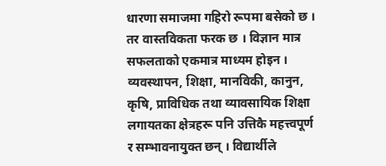धारणा समाजमा गहिरो रूपमा बसेको छ । तर वास्तविकता फरक छ । विज्ञान मात्र सफलताको एकमात्र माध्यम होइन । व्यवस्थापन, शिक्षा, मानविकी, कानुन, कृषि, प्राविधिक तथा व्यावसायिक शिक्षा लगायतका क्षेत्रहरू पनि उत्तिकै महत्त्वपूर्ण र सम्भावनायुक्त छन् । विद्यार्थीले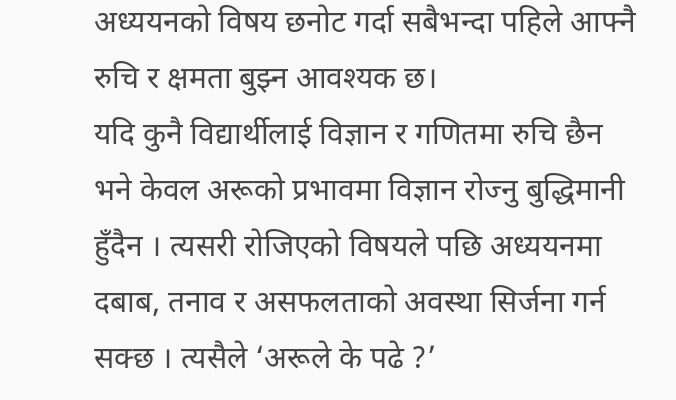अध्ययनको विषय छनोट गर्दा सबैभन्दा पहिले आफ्नै रुचि र क्षमता बुझ्न आवश्यक छ।
यदि कुनै विद्यार्थीलाई विज्ञान र गणितमा रुचि छैन भने केवल अरूको प्रभावमा विज्ञान रोज्नु बुद्धिमानी हुँदैन । त्यसरी रोजिएको विषयले पछि अध्ययनमा दबाब, तनाव र असफलताको अवस्था सिर्जना गर्न सक्छ । त्यसैले ‘अरूले के पढे ?’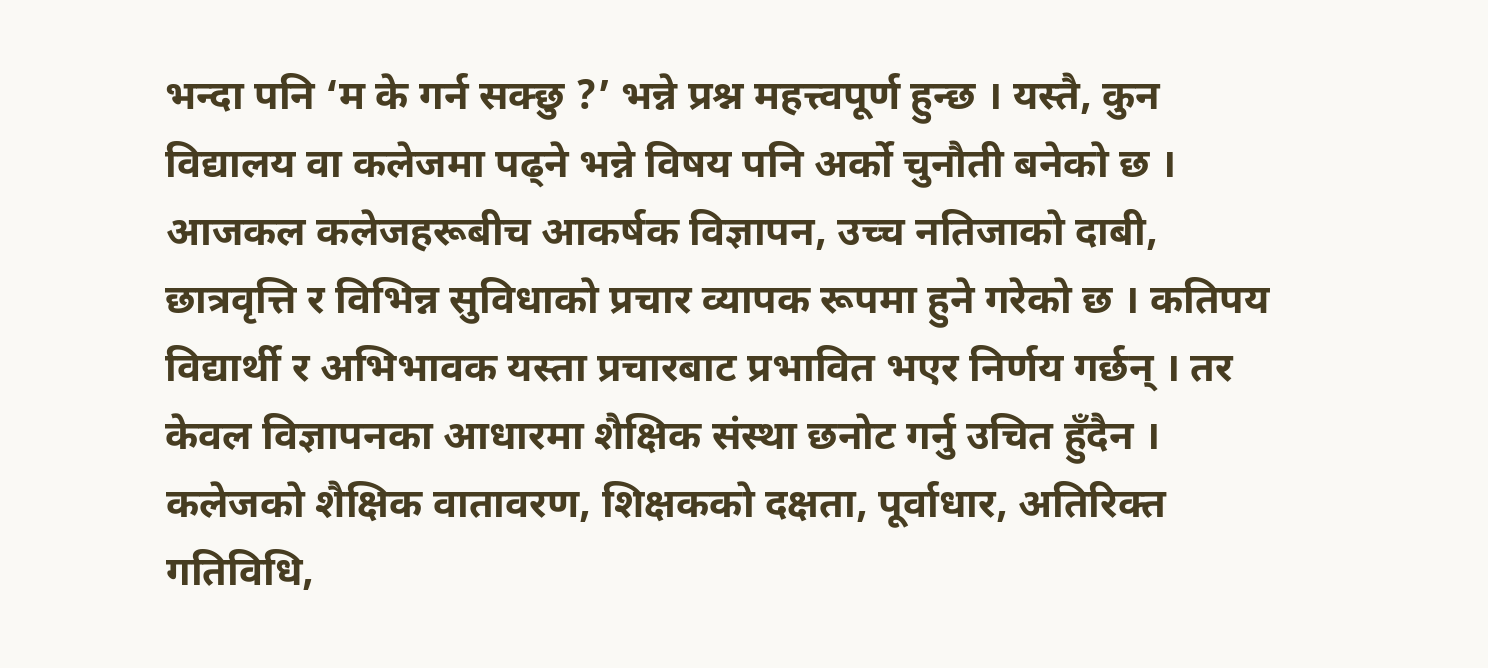भन्दा पनि ‘म के गर्न सक्छु ?’ भन्ने प्रश्न महत्त्वपूर्ण हुन्छ । यस्तै, कुन विद्यालय वा कलेजमा पढ्ने भन्ने विषय पनि अर्को चुनौती बनेको छ । आजकल कलेजहरूबीच आकर्षक विज्ञापन, उच्च नतिजाको दाबी, छात्रवृत्ति र विभिन्न सुविधाको प्रचार व्यापक रूपमा हुने गरेको छ । कतिपय विद्यार्थी र अभिभावक यस्ता प्रचारबाट प्रभावित भएर निर्णय गर्छन् । तर केवल विज्ञापनका आधारमा शैक्षिक संस्था छनोट गर्नु उचित हुँदैन । कलेजको शैक्षिक वातावरण, शिक्षकको दक्षता, पूर्वाधार, अतिरिक्त गतिविधि,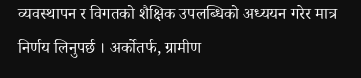व्यवस्थापन र विगतको शैक्षिक उपलब्धिको अध्ययन गरेर मात्र निर्णय लिनुपर्छ । अर्कोतर्फ, ग्रामीण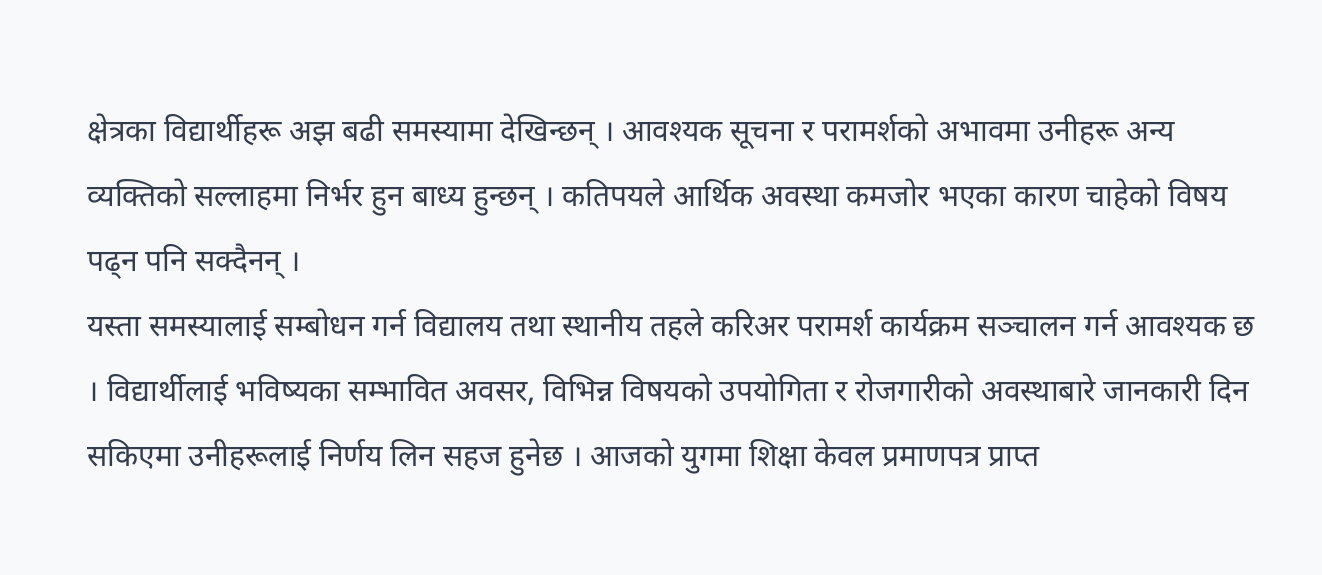क्षेत्रका विद्यार्थीहरू अझ बढी समस्यामा देखिन्छन् । आवश्यक सूचना र परामर्शको अभावमा उनीहरू अन्य व्यक्तिको सल्लाहमा निर्भर हुन बाध्य हुन्छन् । कतिपयले आर्थिक अवस्था कमजोर भएका कारण चाहेको विषय पढ्न पनि सक्दैनन् ।
यस्ता समस्यालाई सम्बोधन गर्न विद्यालय तथा स्थानीय तहले करिअर परामर्श कार्यक्रम सञ्चालन गर्न आवश्यक छ । विद्यार्थीलाई भविष्यका सम्भावित अवसर, विभिन्न विषयको उपयोगिता र रोजगारीको अवस्थाबारे जानकारी दिन सकिएमा उनीहरूलाई निर्णय लिन सहज हुनेछ । आजको युगमा शिक्षा केवल प्रमाणपत्र प्राप्त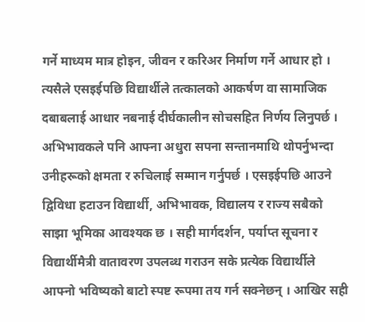गर्ने माध्यम मात्र होइन, जीवन र करिअर निर्माण गर्ने आधार हो । त्यसैले एसइईपछि विद्यार्थीले तत्कालको आकर्षण वा सामाजिक दबाबलाई आधार नबनाई दीर्घकालीन सोचसहित निर्णय लिनुपर्छ । अभिभावकले पनि आफ्ना अधुरा सपना सन्तानमाथि थोपर्नुभन्दा उनीहरूको क्षमता र रुचिलाई सम्मान गर्नुपर्छ । एसइईपछि आउने द्विविधा हटाउन विद्यार्थी, अभिभावक, विद्यालय र राज्य सबैको साझा भूमिका आवश्यक छ । सही मार्गदर्शन, पर्याप्त सूचना र विद्यार्थीमैत्री वातावरण उपलब्ध गराउन सके प्रत्येक विद्यार्थीले आफ्नो भविष्यको बाटो स्पष्ट रूपमा तय गर्न सक्नेछन् । आखिर सही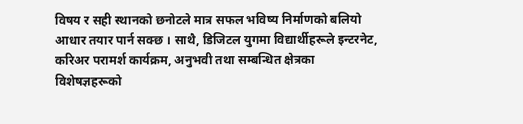विषय र सही स्थानको छनोटले मात्र सफल भविष्य निर्माणको बलियो आधार तयार पार्न सक्छ । साथै, डिजिटल युगमा विद्यार्थीहरूले इन्टरनेट, करिअर परामर्श कार्यक्रम, अनुभवी तथा सम्बन्धित क्षेत्रका विशेषज्ञहरूको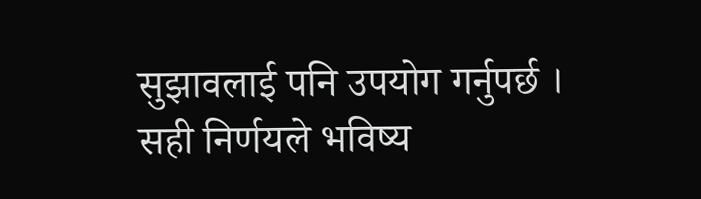सुझावलाई पनि उपयोग गर्नुपर्छ । सही निर्णयले भविष्य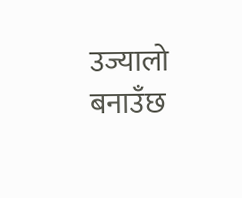उज्यालो बनाउँछ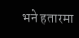भने हतारमा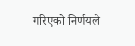गरिएको निर्णयले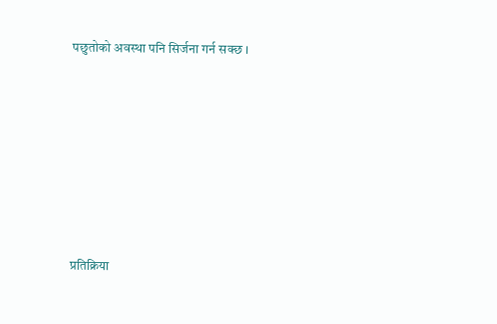पछुतोको अवस्था पनि सिर्जना गर्न सक्छ ।









प्रतिक्रिया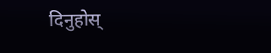दिनुहोस्